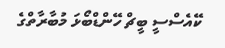ކޭއެސްސީ ބީޗް ހޭންޑްބޯޅަ މުބާރާތްގެ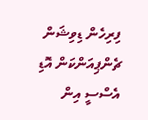ފިރިހެން ޑިވިޝަން ޗެންޕިއަންކަން އޮޑި އެސްސީ އިން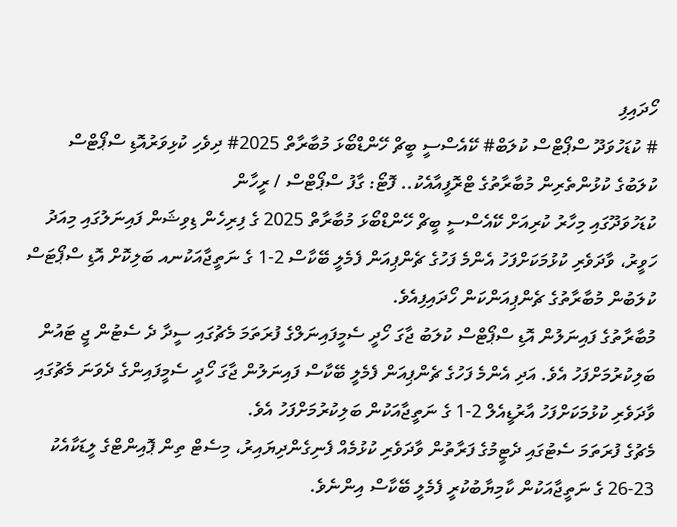ހޯދައިފި
# ކުޑަހުވަދޫ ސްޕޯޓްސް ކުލަބް# ކޭއެސްސީ ބީޗް ހޭންޑްބޯޅަ މުބާރާތް 2025# ދިވެހި ކުޅިވަރުއޮޑި ސްޕޯޓްސް ކުލަބުގެ ކުޅުންތެރިން މުބާރާތުގެ ޓްރޮފީއާއެކު.. ފޮޓޯ: ގާފު ސްޕޯޓްސް / ރީހާން
ކުޑަހުވަދޫގައި މިހާރު ކުރިއަށް ކޭއެސްސީ ބީޗް ހޭންޑްބޯޅަ މުބާރާތް 2025 ގެ ފިރިހެން ޑިވިޝަން ފައިނަލުގައި މިއަދު ހަވީރު، ވާދަވެރި ކުޅުމަކަށްފަހު އެންމެ ފަހުގެ ޗެންޕިއަން ފެމެލީ ބޭކާސް 2-1 ގެ ނަތީޖާއަކުނއ ބަލިކޮށް އޮޑި ސްޕޯޓަސް ކުލަބުން މުބާރާތުގެ ޗެންޕިއަންކަން ހޯދައިފިއެވެ.
މުބާރާތުގެ ފައިނަލުން އޮޑި ސްޕޯޓްސް ކުލަބު ޖާގަ ހޯދީ ސެމީފައިނަލްގެ ފުރަތަމަ މެޗުގައި ސީދާ ދެ ސެޓުން ޖީ ޓައުން ބަލިކުރުމަށްފަހު އެވެ. އަދި އެންމެ ފަހުގެ ޗެންޕިއަން ފެމެލީ ބޭކާސް ފައިނަލުން ޖާގަ ހޯދީ ސެމީފައިންގެ ދެވަނަ މެޗުގައި ވާދަވެރި ކުޅުމަކަށްފަހު އާރުޑީއެލް 2-1 ގެ ނަތީޖާއަކުން ބަލިކުރުމަށްފަހު އެވެ.
މެޗުގެ ފުރަތަމަ ސެޓުގައި ދެޓީމުގެ ފަރާތުން ވާދަވެރި ކުޅުމެއް ފެނިގެންދިޔައިރު، މިސެޓް ތިން ޕޮއިންޓްގެ ލީޑަކާއެކު 23-26 ގެ ނަތީޖާއަކުން ކާމިޔާބުކުރީ ފެމެލީ ބޭކާސް އިންނެވެ.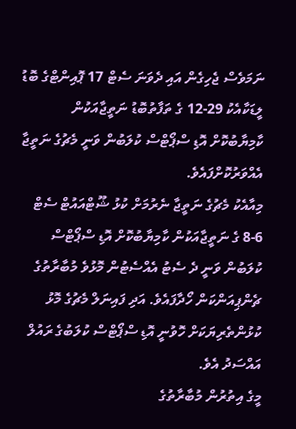ނަމަވެސް ޖެހިގެން އައި ދެވަނަ ސެޓް 17 ޕޮއިންޓްގެ ބޮޑު ލީޑަކާއެކު 29-12 ގެ ތަފާތުބޮޑު ނަތީޖާއަކުން ކާމިޔާބުކޮށް އޮޑި ސްޕޯޓްސް ކުލަބުން ވަނީ މެޗުގެ ނަތީޖާ އެއްވަރުކޮށްފައެވެ.
މިއާއެކު މެޗުގެ ނަތީޖާ ނެރުމަށް ކުޅު ޝޫޓްއައުޓް ސެޓް 6-8 ގެ ނަތީޖާއަކުން ކާމިޔާބުކޮށް އޮޑި ސްޕޯޓްސް ކުލަބުން ވަނީ ދެ ސެޓު އެއްސެޓުން މޮޅުވެ މުބާރާތުގެ ޗެންޕިއަންކަން ހޯދާފައެވެ. އަދި ފައިނަލް މެޗުގެ މޮޅު ކުޅުންތެރިޔަކަށް ހޮވުނީ އޮޑި ސްޕޯޓްސް ކުލަބުގެ ރައުލް އައްސަދު އެވެ.
މީގެ އިތުރުން މުބާރާތުގެ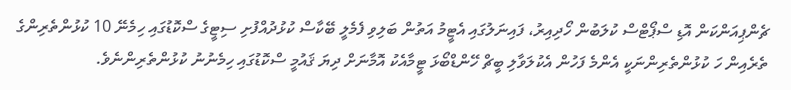ޗެންޕިއަންކަން އޮޑި ސްޕޯޓްސް ކުލަބުން ހޯދިއިރު، ފައިނަލުގައި އެޓީމު އަތުން ބަލިވި ފެމެލީ ބޭކާސް ކުޅުދުއްފުށި ސިޓީގެ ސްކޮޑުގައި ހިމެނޭ 10 ކުޅުންތެރިންގެ ތެރެއިން ހަ ކުޅުންތެރިންނަކީ އެންމެ ފަހުން އެކުލަވާލި ބީޗް ހޭންޑްބޯޅަ ޓީމާއެކު އޮމާނަށް ދިޔަ ޤައުމީ ސްކޮޑުގައި ހިމެނުނު ކުޅުންތެރިންނެވެ.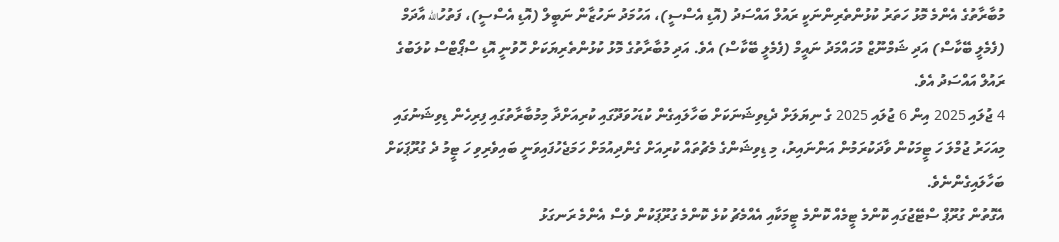މުބާރާތުގެ އެންމެ މޮޅު ހަތަރު ކުޅުންތެރިންނަކީ ރައުލް އައްސަދު (އޮޑި އެސްސީ)، އަހުމަދު ނަހުޒާން ނަބީލް (އޮޑި އެސްސީ)، ފަތުހުالله އާދަމް (ފެމެލީ ބޭކާސް) އަދި ޝަމްނޫޒް މުހައްމަދު ނައީމް (ފެމެލީ ބޭކާސް) އެވެ. އަދި މުބާރާތުގެ މޮޅު ކުޅުންތެރިޔަކަށް ހޮވުނީ އޮޑި ސްޕޯޓްސް ކުލަބުގެ ރައުލް އައްސަދު އެވެ.
4 ޖުލައި 2025 އިން 6 ޖުލައި 2025 ގެ ނިޔަލަށް ދެޑިވިޝަނަކަށް ބަހާލައިގެން ކުޑަހުވަދޫގައި ކުރިއަށްދާ މިމުބާރާތުގައި ފިރިހެން ޑިވިޝަނުގައި މިއަހަރު ޖުމްލަ ހަ ޓީމަކުން ވާދަކުރަމުން އަންނައިރު، މި ޑިވިޝަންގެ މެޗުތައް ކުރިއަށް ގެންދިއުމަށް ހަމަޖެހުފައިވަނީ ބައިވެރިވި ހަ ޓީމު ދެ ގުރޫޕަކަށް ބަހާލައިގެންނެވެ.
އެގޮތުން ގުރޫޕް ސްޓޭޖުގައި ކޮންމެ ޓީމެއް ކޮންމެ ޓީމަކާއި އެއްމެޗު ކުޅެ ކޮންމެ ގުރޫޕަކުން ވެސް އެންމެ ރަނގަޅު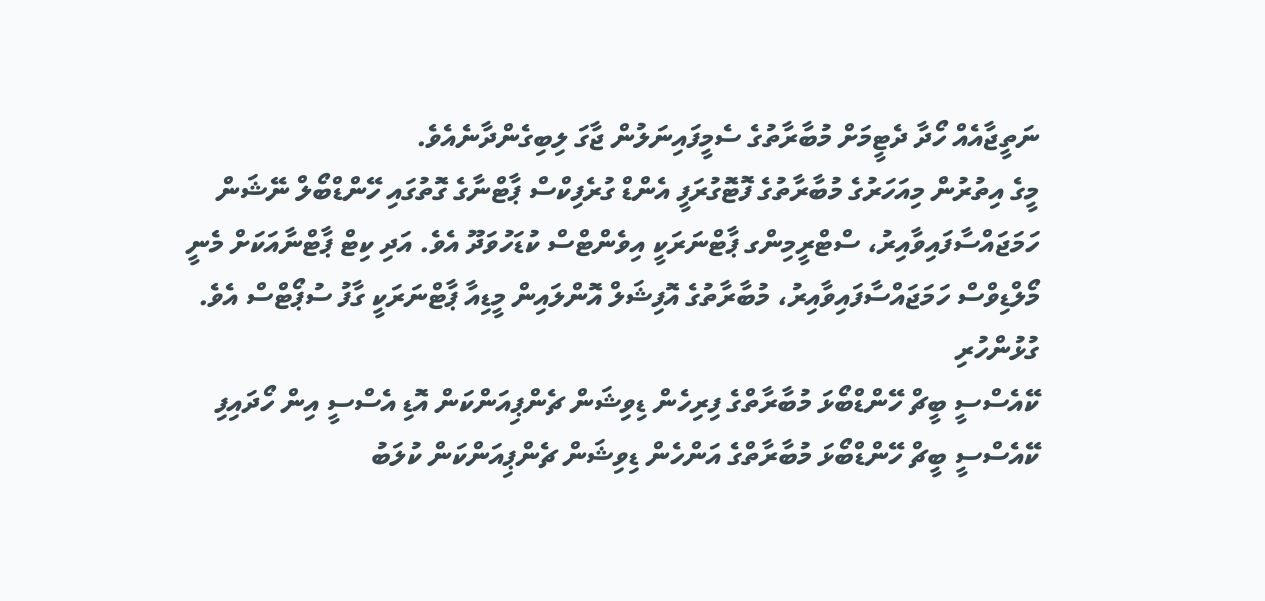ނަތީޖާއެއް ހޯދާ ދެޓީމަށް މުބާރާތުގެ ސެމީފައިނަލުން ޖާގަ ލިބިގެންދާނެއެވެ.
މީގެ އިތުރުން މިއަހަރުގެ މުބާރާތުގެ ފޮޓޮގުރަފީ އެންޑް ގުރެފިކްސް ޕާޓްނާގެ ގޮތުގައި ހޭންޑްބޯލް ނޭޝަން ހަމަޖައްސާފައިވާއިރު، ސްޓްރީމިންގ ޕާޓްނަރަކީ އިވެންޓްސް ކުޑަހުވަދޫ އެވެ. އަދި ކިޓް ޕާޓްނާއަކަށް މެނީ މޯލްޑިވްސް ހަމަޖައްސާފައިވާއިރު، މުބާރާތުގެ އޮފިޝަލް އޮންލައިން މީޑިއާ ޕާޓްނަރަކީ ގާފު ސުޕޯޓްސް އެވެ.
ގުޅުންހުރި
ކޭއެސްސީ ބީޗް ހޭންޑްބޯޅަ މުބާރާތްގެ ފިރިހެން ޑިވިޝަން ޗެންޕިއަންކަން އޮޑި އެސްސީ އިން ހޯދައިފި
ކޭއެސްސީ ބީޗް ހޭންޑްބޯޅަ މުބާރާތްގެ އަންހެން ޑިވިޝަން ޗެންޕިއަންކަން ކުލަބު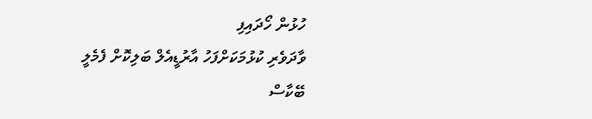ހުޅުން ހޯދައިފި
ވާދަވެރި ކުޅުމަކަށްފަހު އާރުޑީއެލް ބަލިކޮށް ފެމެލީ ބޭކާސް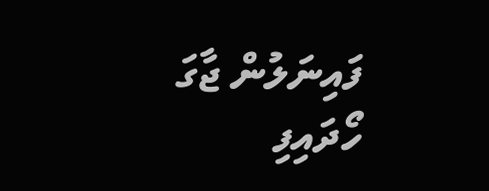ފައިނަލުން ޖާގަ ހޯދައިފި